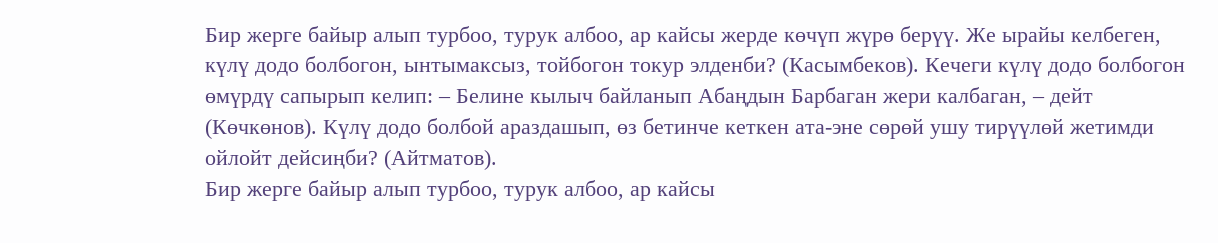Бир жерге байыр алып турбоо, турук албоо, ар кайсы жерде көчүп жүрө берүү. Же ырайы келбеген, күлү додо болбогон, ынтымаксыз, тойбогон токур элденби? (Касымбеков). Кечеги күлү додо болбогон өмүрдү сапырып келип: – Белине кылыч байланып Абаңдын Барбаган жери калбаган, – дейт (Көчкөнов). Күлү додо болбой араздашып, өз бетинче кеткен ата-эне сөрөй ушу тирүүлөй жетимди ойлойт дейсиңби? (Айтматов).
Бир жерге байыр алып турбоо, турук албоо, ар кайсы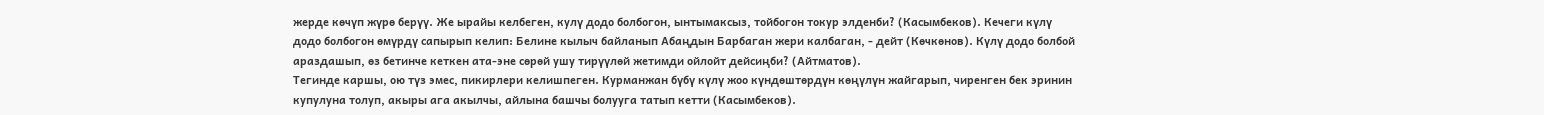жерде көчүп жүрө берүү. Же ырайы келбеген, кулү додо болбогон, ынтымаксыз, тойбогон токур элденби? (Касымбеков). Кечеги күлү додо болбогон өмүрдү сапырып келип: Белине кылыч байланып Абаңдын Барбаган жери калбаган, - дейт (Көчкөнов). Күлү додо болбой араздашып, өз бетинче кеткен ата-эне сөрөй ушу тирүүлөй жетимди ойлойт дейсиңби? (Айтматов).
Тегинде каршы, ою түз эмес, пикирлери келишпеген. Курманжан бүбү күлү жоо күндөштөрдүн көңүлүн жайгарып, чиренген бек эринин купулуна толуп, акыры ага акылчы, айлына башчы болууга татып кетти (Касымбеков).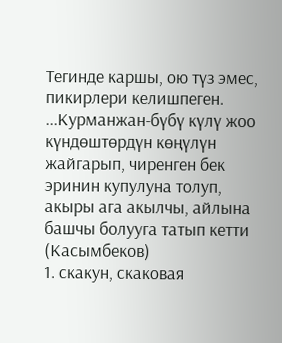Тегинде каршы, ою түз эмес, пикирлери келишпеген. ...Курманжан-бүбү күлү жоо күндөштөрдүн көңүлүн жайгарып, чиренген бек эринин купулуна толуп, акыры ага акылчы, айлына башчы болууга татып кетти (Касымбеков)
1. скакун, скаковая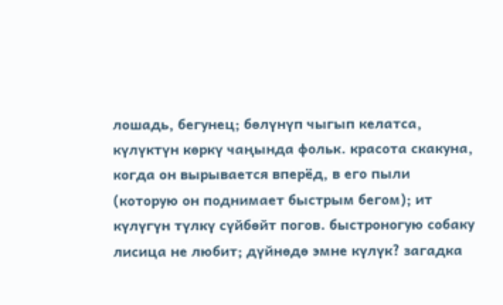лошадь, бегунец; бөлүнүп чыгып келатса, күлүктүн көркү чаңында фольк. красота скакуна, когда он вырывается вперёд, в его пыли (которую он поднимает быстрым бегом); ит күлүгүн түлкү сүйбөйт погов. быстроногую собаку лисица не любит; дүйнөдө эмне күлүк? загадка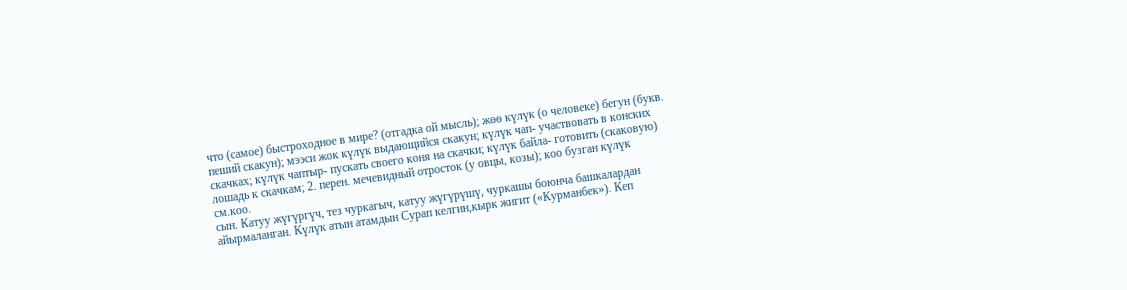что (самое) быстроходное в мире? (отгадка ой мысль); жөө күлүк (о человеке) бегун (букв. пеший скакун); мээси жок күлүк выдающийся скакун; күлүк чап- участвовать в конских скачках; күлүк чаптыр- пускать своего коня на скачки; күлүк байла- готовить (скаковую) лошадь к скачкам; 2. перен. мечевидный отросток (у овцы, козы); коо бузган күлүк см.коо.
сын. Катуу жүгүргүч, тез чуркагыч, катуу жүгүрүшү, чуркашы боюнча башкалардан айырмаланган. Күлүк атын атамдын Сурап келгин,кырк жигит («Курманбек»). Кеп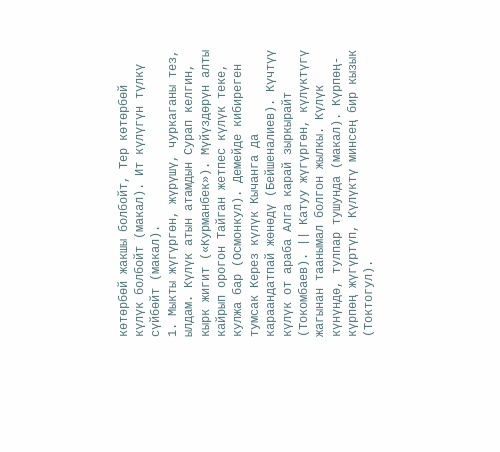көтөрбөй жакшы болбойт, Тер көтөрбөй күлүк болбойт (макал). Ит күлүгүн түлкү сүйбөйт (макал).
1. Мыкты жүгүргөн, жүрүшү, чуркаганы тез, ылдам. Күлүк атын атамдын Сурап келгин, кырк жигит («Курманбек»). Мүйүздөрүн алты кайрып орогон Тайган жетпес күлүк теке, кулжа бар (Осмонкул). Демейде кибиреген тумсак Керез күлүк Кычанга да караандатпай жөнөдү (Бейшеналиев). Күчтүү күлүк от араба Алга карай зыркырайт (Токомбаев). || Катуу жүгүргөн, күлүктүгү жагынан таанымал болгон жылкы. Күлүк күнүндө, тулпар тушунда (макал). Күрпөң-күрпөң жүгүртүп, Күлүктү минсең бир кызык (Токтогул).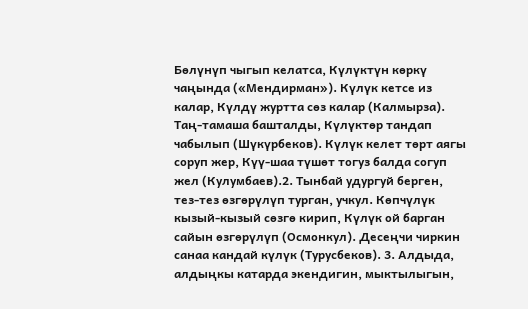Бөлүнүп чыгып келатса, Күлүктүн көркү чаңында («Мендирман»). Күлүк кетсе из калар, Күлдү журтта сөз калар (Калмырза). Таң-тамаша башталды, Күлүктөр тандап чабылып (Шүкүрбеков). Күлүк келет төрт аягы соруп жер, Күү-шаа түшөт тогуз балда согуп жел (Кулумбаев).2. Тынбай удургуй берген, тез-тез өзгөрүлүп турган, учкул. Көпчүлүк кызый-кызый сөзгө кирип, Күлүк ой барган сайын өзгөрүлүп (Осмонкул). Десеңчи чиркин санаа кандай күлүк (Турусбеков). 3. Алдыда, алдыңкы катарда экендигин, мыктылыгын,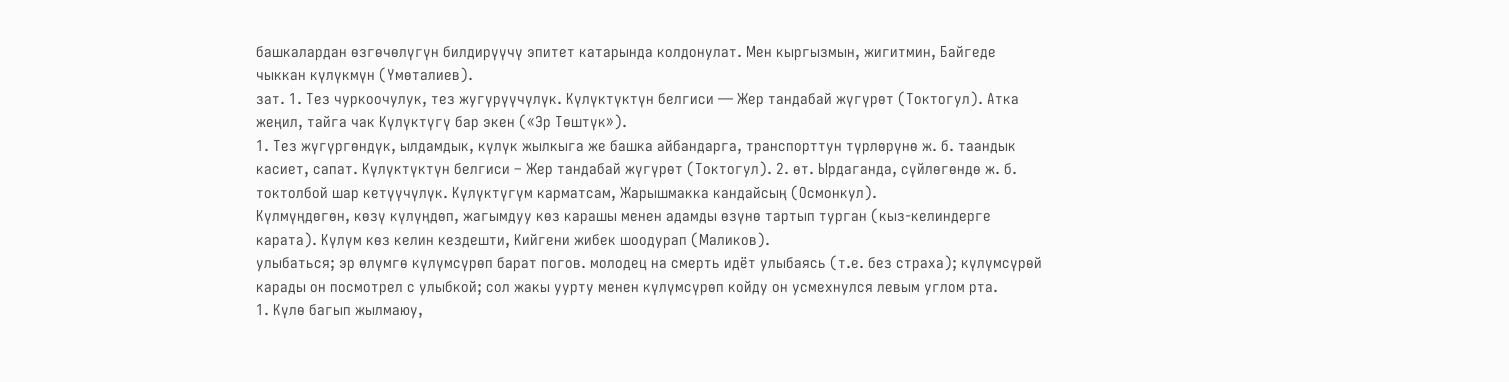башкалардан өзгөчөлүгүн билдирүүчү эпитет катарында колдонулат. Мен кыргызмын, жигитмин, Байгеде чыккан күлүкмүн (Үмөталиев).
зат. 1. Тез чуркоочулук, тез жугүрүүчүлүк. Күлүктүктүн белгиси — Жер тандабай жүгүрөт (Токтогул). Атка жеңил, тайга чак Күлүктүгү бар экен («Эр Төштүк»).
1. Тез жүгүргөндүк, ылдамдык, күлүк жылкыга же башка айбандарга, транспорттун түрлөрүнө ж. б. таандык касиет, сапат. Күлүктүктүн белгиси – Жер тандабай жүгүрөт (Токтогул). 2. өт. Ырдаганда, сүйлөгөндө ж. б. токтолбой шар кетүүчүлүк. Күлүктүгүм карматсам, Жарышмакка кандайсың (Осмонкул).
Күлмүңдөгөн, көзү күлүңдөп, жагымдуу көз карашы менен адамды өзүнө тартып турган (кыз-келиндерге карата). Күлүм көз келин кездешти, Кийгени жибек шоодурап (Маликов).
улыбаться; эр өлүмгө күлүмсүрөп барат погов. молодец на смерть идёт улыбаясь (т.е. без страха); күлүмсүрөй карады он посмотрел с улыбкой; сол жакы уурту менен күлүмсүрөп койду он усмехнулся левым углом рта.
1. Күлө багып жылмаюу,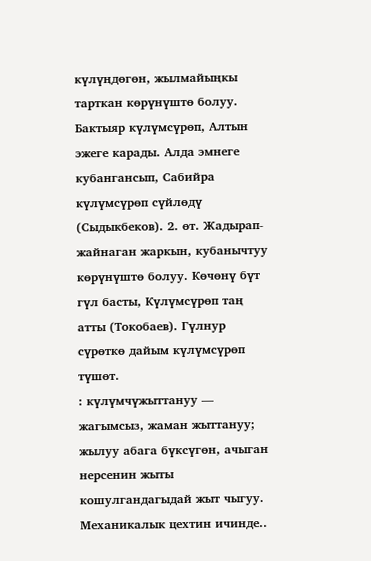күлүңдөгөн, жылмайыңкы тарткан көрүнүштө болуу. Бактыяр күлүмсүрөп, Алтын эжеге карады. Алда эмнеге кубангансып, Сабийра күлүмсүрөп сүйлөдү (Сыдыкбеков). 2. өт. Жадырап-жайнаган жаркын, кубанычтуу көрүнүштө болуу. Көчөнү бүт гүл басты, Күлүмсүрөп таң атты (Токобаев). Гүлнур сүрөткө дайым күлүмсүрөп түшөт.
: күлүмчүжыттануу — жагымсыз, жаман жыттануу; жылуу абага бүксүгөн, ачыган нерсенин жыты кошулгандагыдай жыт чыгуу. Механикалык цехтин ичинде..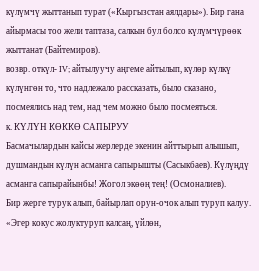күлүмчү жыттанып турат («Кыргызстан аялдары»). Бир гана айырмасы тоо жели таптаза, салкын бул болсо күлүмчүрөөк жыттанат (Байтемиров).
возвр. откүл- IV; айтылуучу аңгеме айтылып, күлөр күлкү күлүнгөн то, что надлежало рассказать, было сказано, посмеялись над тем, над чем можно было посмеяться.
к. КҮЛҮН КӨККӨ САПЫРУУ
Басмачылардын кайсы жерлерде экенин айттырып алышып, душмандын күлүн асманга сапырышты (Сасыкбаев). Күлүңдү асманга сапырайынбы! Жогол экөөң тең! (Осмоналиев).
Бир жерге турук алып, байырлап орун-очок алып туруп калуу. «Эгер кокус жолуктуруп калсаң, үйлөн,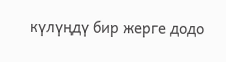күлүңдү бир жерге додо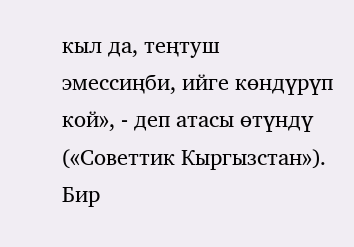кыл да, теңтуш эмессиңби, ийге көндүрүп кой», - деп атасы өтүндү («Советтик Кыргызстан»).
Бир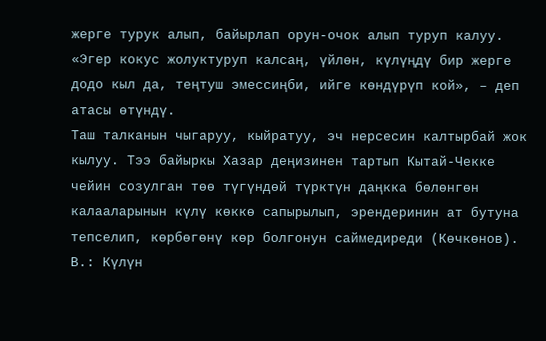жерге турук алып, байырлап орун-очок алып туруп калуу. «Эгер кокус жолуктуруп калсаң, үйлөн, күлүңдү бир жерге додо кыл да, теңтуш эмессиңби, ийге көндүрүп кой», – деп атасы өтүндү.
Таш талканын чыгаруу, кыйратуу, эч нерсесин калтырбай жок кылуу. Тээ байыркы Хазар деңизинен тартып Кытай-Чекке чейин созулган төө түгүндөй түрктүн даңкка бөлөнгөн калааларынын күлү көккө сапырылып, эрендеринин ат бутуна тепселип, көрбөгөнү көр болгонун саймедиреди (Көчкөнов). В.: Күлүн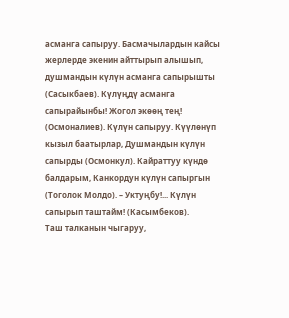асманга сапыруу. Басмачылардын кайсы жерлерде экенин айттырып алышып, душмандын күлүн асманга сапырышты (Сасыкбаев). Күлүңдү асманга сапырайынбы! Жогол экөөң тең! (Осмоналиев). Күлүн сапыруу. Күүлөнүп кызыл баатырлар, Душмандын күлүн сапырды (Осмонкул). Кайраттуу күндө балдарым, Канкордун күлүн сапыргын (Тоголок Молдо). – Уктуңбу!... Күлүн сапырып таштайм! (Касымбеков).
Таш талканын чыгаруу,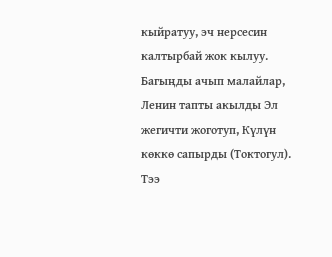кыйратуу, эч нерсесин калтырбай жок кылуу. Багыңды ачып малайлар, Ленин тапты акылды Эл жегичти жоготуп, Күлүн көккө сапырды (Токтогул). Тээ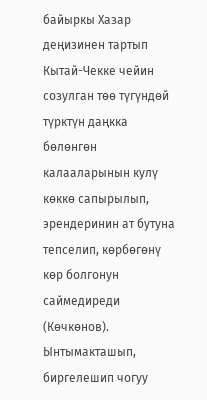байыркы Хазар деңизинен тартып Кытай-Чекке чейин созулган төө түгүндөй түрктүн даңкка бөлөнгөн калааларынын кулү көккө сапырылып, эрендеринин ат бутуна тепселип, көрбөгөнү көр болгонун саймедиреди (Көчкөнов).
Ынтымакташып, биргелешип чогуу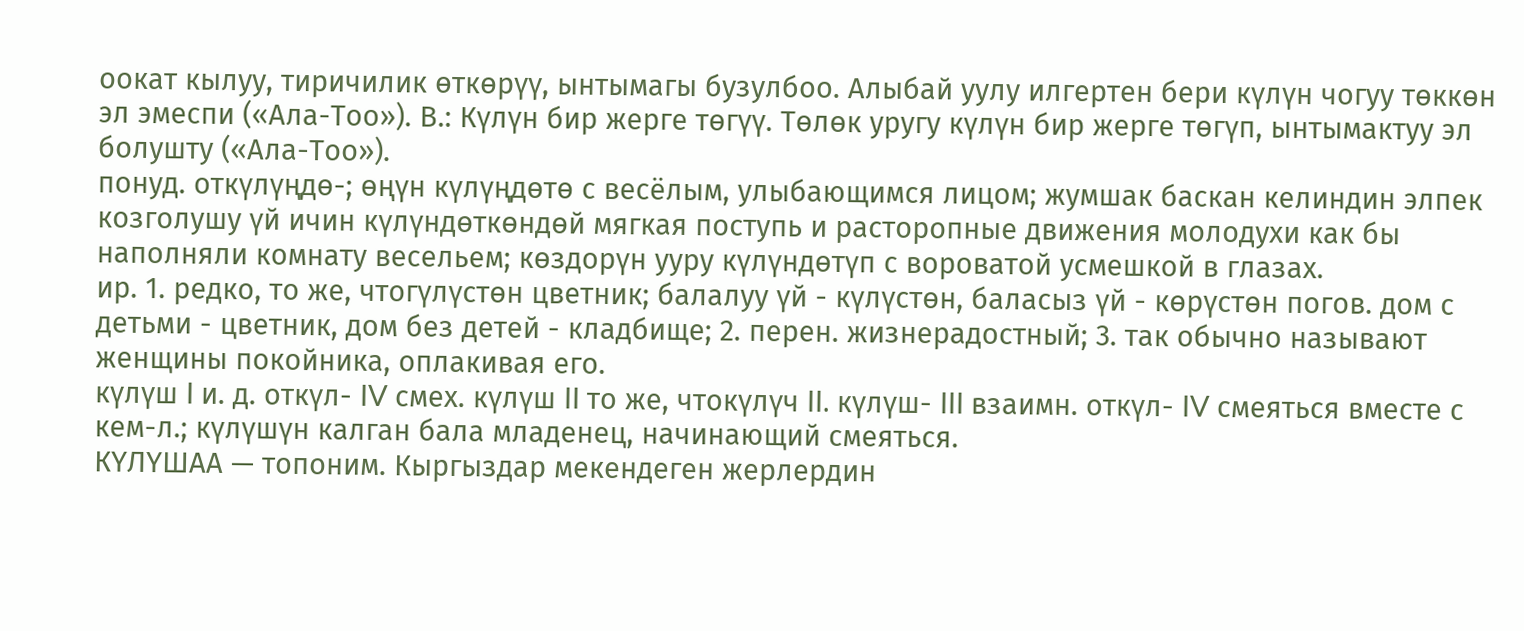оокат кылуу, тиричилик өткөрүү, ынтымагы бузулбоо. Алыбай уулу илгертен бери күлүн чогуу төккөн эл эмеспи («Ала-Тоо»). В.: Күлүн бир жерге төгүү. Төлөк уругу күлүн бир жерге төгүп, ынтымактуу эл болушту («Ала-Тоо»).
понуд. откүлүңдө-; өңүн күлүңдөтө с весёлым, улыбающимся лицом; жумшак баскан келиндин элпек козголушу үй ичин күлүндөткөндөй мягкая поступь и расторопные движения молодухи как бы наполняли комнату весельем; көздорүн ууру күлүндөтүп с вороватой усмешкой в глазах.
ир. 1. редко, то же, чтогүлүстөн цветник; балалуу үй - күлүстөн, баласыз үй - көрүстөн погов. дом с детьми - цветник, дом без детей - кладбище; 2. перен. жизнерадостный; 3. так обычно называют женщины покойника, оплакивая его.
күлүш I и. д. откүл- IV смех. күлүш II то же, чтокүлүч II. күлүш- III взаимн. откүл- IV смеяться вместе с кем-л.; күлүшүн калган бала младенец, начинающий смеяться.
КҮЛҮШАА — топоним. Кыргыздар мекендеген жерлердин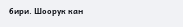бири. Шоорук кан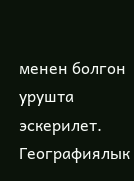менен болгон урушта эскерилет. Географиялык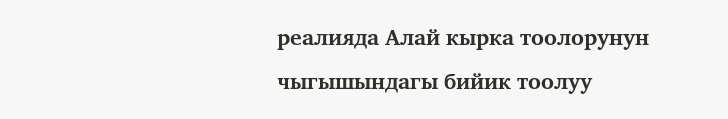реалияда Алай кырка тоолорунун чыгышындагы бийик тоолуу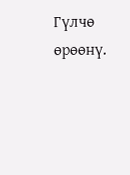Гүлчө өрөөнү.